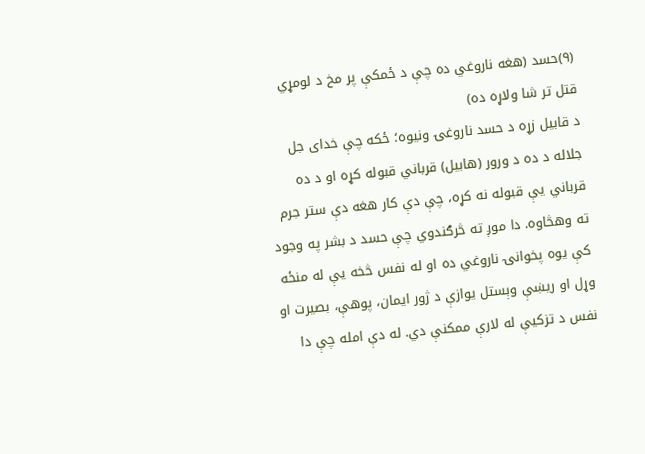(۹)حسد (هغه ناروغي ده چې د ځمکې پر مخ د لومړي قتل تر شا ولاړه ده)
د قابیل زړه د حسد ناروغۍ ونیوه؛ ځکه چې خدای جل جلاله د ده د ورور (هابیل) قرباني قبوله کړه او د ده قرباني یې قبوله نه کړه، چې دې کار هغه دې ستر جرم ته وهڅاوه. دا موږ ته څرګندوي چې حسد د بشر په وجود کې يوه پخوانۍ ناروغي ده او له نفس څخه يې له منځه وړل او ريښې وېستل يوازې د ژور ايمان، پوهې، بصيرت او نفس د تزکيې له لارې ممکنې دي. له دې امله چې دا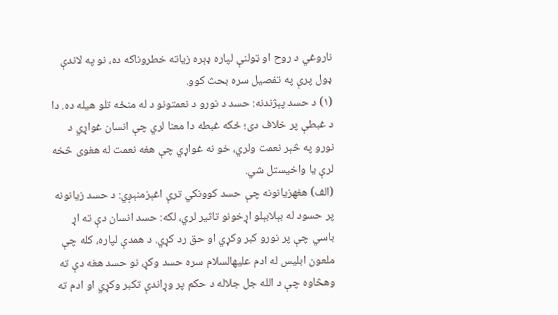ناروغي د روح او ټولنې لپاره ډېره زياته خطروناکه ده، نو په لاندې ډول پرې په تفصيل سره بحث کوو.
(۱) د حسد پېژندنه: حسد د نورو د نعمتونو د له منځه تلو هیله ده. دا د غبطې پر خلاف دی؛ ځکه غبطه دا معنا لري چې انسان غواړي د نورو په څېر نعمت ولري، خو نه غواړي چې هغه نعمت له هغوی څخه لرې يا واخيستل شي.
(الف) هغهزیانونه چې حسد کوونکي ترې اغېزمنېږي: د حسد زیانونه پر حسود له بېلابېلو اړخونو تاثير لري، لکه: حسد انسان دې ته اړ باسي چې پر نورو کبر وکړي او حق رد کړي. د همدې لپاره، کله چې ملعون ابلیس له ادم علیهالسلام سره حسد وکړ، نو حسد هغه دې ته وهڅاوه چې د الله جل جلاله د حکم پر وړاندې تکبر وکړي او ادم ته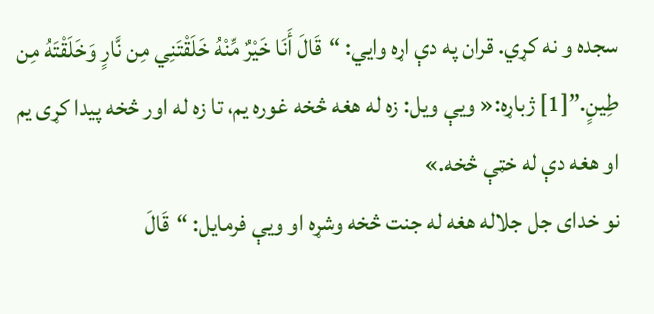سجده و نه کړي. قران په دې اړه وايي: “قَالَ أَنَا خَيْرٌ مِّنْهُ خَلَقْتَنِي مِن نَّارٍ وَخَلَقْتَهُ مِن طِينٍ.”[1] ژباړه:« ویې ویل: زه له هغه څخه غوره یم، تا زه له اور څخه پیدا کړی یم او هغه دې له خټې څخه.»
نو خدای جل جلاله هغه له جنت څخه وشړه او ويې فرمایل: “قَالَ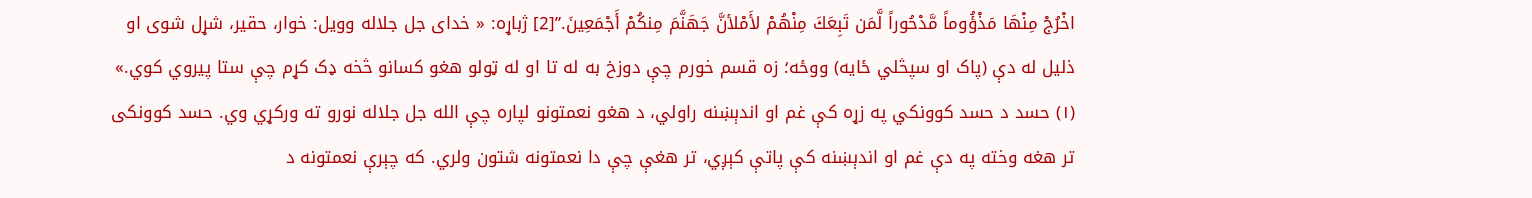اخْرُجْ مِنْهَا مَذْؤُوماً مَّدْحُوراً لَّمَن تَبِعَكَ مِنْهُمْ لأَمْلأنَّ جَهَنَّمَ مِنكُمْ أَجْمَعِينَ.”[2] ژباړه: « خدای جل جلاله وویل: خوار، حقیر، شړل شوی او ذلیل له دې (پاک او سپڅلي ځایه) ووځه؛ زه قسم خورم چې دوزخ به له تا او له ټولو هغو کسانو څخه ډک کړم چې ستا پیروي کوي.»
(۱) حسد د حسد کوونکي په زړه کې غم او اندېښنه راولي، د هغو نعمتونو لپاره چې الله جل جلاله نورو ته ورکړي وي. حسد کوونکی تر هغه وخته په دې غم او اندېښنه کې پاتې کېږي، تر هغې چې دا نعمتونه شتون ولري. که چېرې نعمتونه د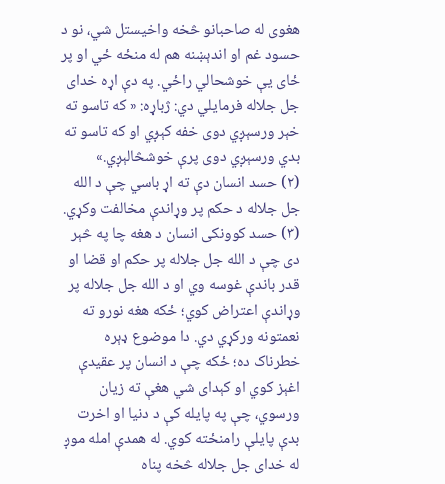هغوی له صاحبانو څخه واخيستل شي، نو د حسود غم او اندېښنه هم له منځه ځي او پر ځای یې خوشحالي راځي. په دې اړه خدای جل جلاله فرمايلي دي: ژباړه: « که تاسو ته خېر ورسېږي دوی خفه کېږي او که تاسو ته بدي ورسېږي دوی پرې خوشڅالېږي.»
(۲) حسد انسان دې ته اړ باسي چې د الله جل جلاله د حکم پر وړاندې مخالفت وکړي.
(۳) حسد کوونکی انسان د هغه چا په څېر دی چې د الله جل جلاله پر حکم او قضا او قدر باندې غوسه وي او د الله جل جلاله پر وړاندې اعتراض کوي؛ ځکه هغه نورو ته نعمتونه ورکړي دي. دا موضوع ډېره خطرناک ده؛ ځکه چې د انسان پر عقیدې اغېز کوي او کېدای شي هغې ته زیان ورسوي، چې په پایله کې د دنیا او اخرت بدې پایلې رامنځته کوي. له همدې امله موږ له خدای جل جلاله څخه پناه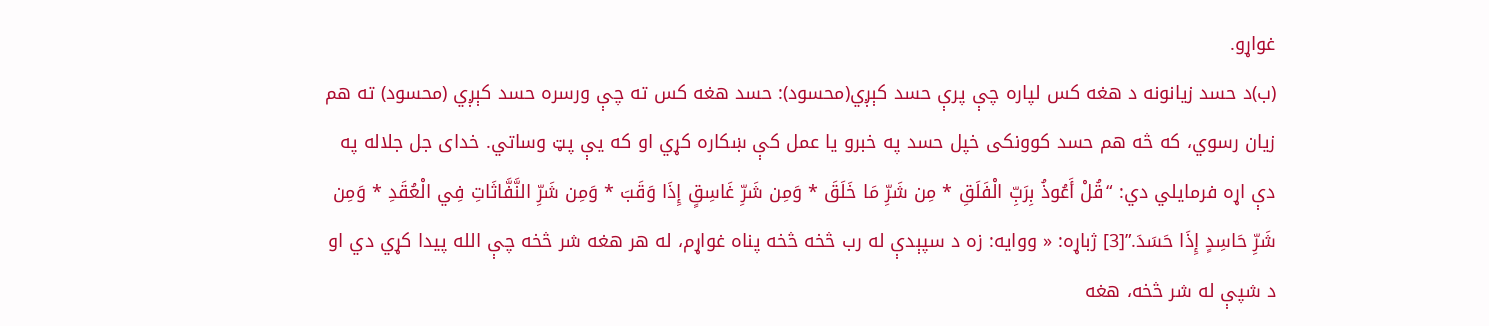غواړو.
(ب)د حسد زیانونه د هغه کس لپاره چې پرې حسد کېږي(محسود): حسد هغه کس ته چې ورسره حسد کېږي (محسود) ته هم زیان رسوي، که څه هم حسد کوونکی خپل حسد په خبرو یا عمل کې ښکاره کړي او که یې پټ وساتي. خدای جل جلاله په دې اړه فرمايلي دي: “قُلْ أَعُوذُ بِرَبِّ الْفَلَقِ * مِن شَرِّ مَا خَلَقَ * وَمِن شَرِّ غَاسِقٍ إِذَا وَقَبَ * وَمِن شَرِّ النَّفَّاثَاتِ فِي الْعُقَدِ * وَمِن شَرِّ حَاسِدٍ إِذَا حَسَدَ.”[3] ژباړه: « ووایه: زه د سپېدې له رب څخه څخه پناه غواړم، له هر هغه شر څخه چې الله پیدا کړي دي او د شپې له شر څخه، هغه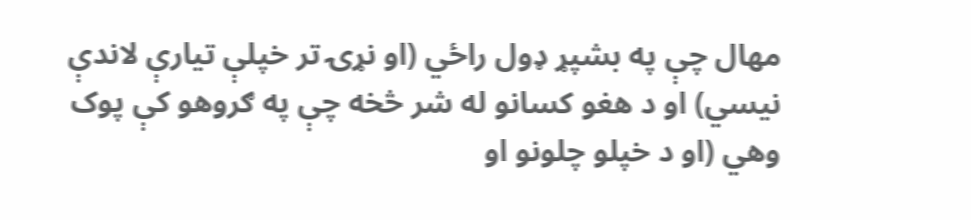مهال چې په بشپړ ډول راځي (او نړۍ تر خپلې تیارې لاندې نیسي) او د هغو کسانو له شر څخه چې په ګروهو کې پوک وهي (او د خپلو چلونو او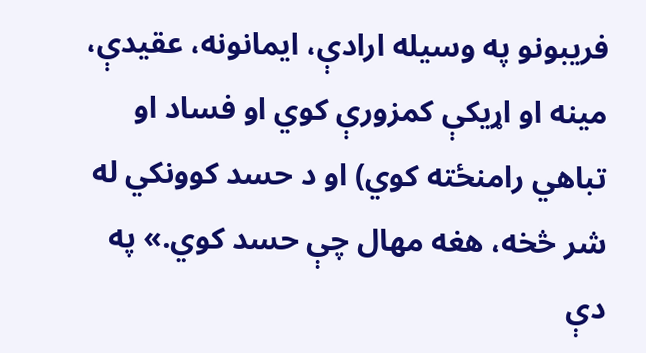فریبونو په وسیله ارادې، ایمانونه، عقیدې، مینه او اړیکې کمزورې کوي او فساد او تباهي رامنځته کوي) او د حسد کوونکي له شر څخه، هغه مهال چې حسد کوي.» په دې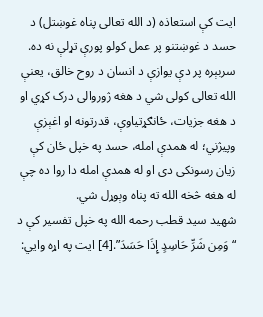ایت کې استعاذه (د الله تعالی پناه غوښتل) د حسد د غوښتنو پر عمل کولو پورې تړلې نه ده.
سربېره پر دې یوازې د انسان د روح خالق، یعنې الله تعالی کولی شي د هغه ژوروالی درک کړي او د هغه جزیات، ځانګړتیاوې، قدرتونه او اغېزې وپیژني؛ له همدې امله، حسد په خپل ځان کې زیان رسونکی دی او له همدې امله دا روا ده چې له هغه څخه الله ته پناه وېوړل شي.
شهید سید قطب رحمه الله په خپل تفسیر کې د “وَمِن شَرِّ حَاسِدٍ إِذَا حَسَدَ”.[4] ایت په اړه وايي: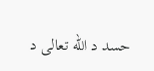حسد د الله تعالی د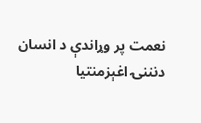نعمت پر وړاندې د انسان دنننۍ اغېزمنتیا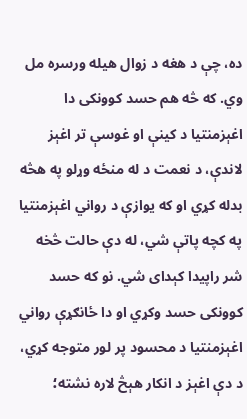ده، چې د هغه د زوال هیله ورسره مل وي. که څه هم حسد کوونکی دا اغېزمنتیا د کینې او غوسې تر اغېز لاندې، د نعمت د له منځه وړلو په هڅه بدله کړي او که یوازې د رواني اغېزمنتیا په کچه پاتې شي، له دې حالت څخه شر راپیدا کېدای شي. نو که حسد کوونکی حسد وکړي او دا ځانګړې رواني اغېزمنتیا د محسود پر لور متوجه کړي، د دې اغېز د انکار هېڅ لاره نشته؛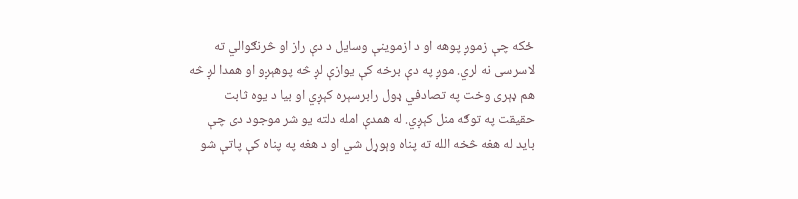ځکه چې زموږ پوهه او د ازموینې وسایل د دې راز او څرنګوالي ته لاسرسی نه لري. موږ په دې برخه کې یوازې لږ څه پوهېږو او همدا لږ څه هم ډېری وخت په تصادفي ډول رابرسېره کېږي او بیا د یوه ثابت حقیقت په توګه منل کېږي. له همدې امله دلته یو شر موجود دی چې باید له هغه څخه الله ته پناه وېوړل شي او د هغه په پناه کې پاتې شو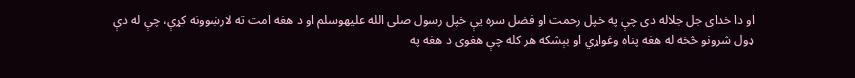او دا خدای جل جلاله دی چې په خپل رحمت او فضل سره يې خپل رسول صلی الله علیهوسلم او د هغه امت ته لارښوونه کړې، چې له دې ډول شرونو څخه له هغه پناه وغواړي او بېشکه هر کله چې هغوی د هغه په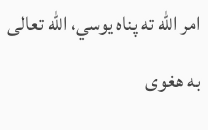امر الله ته پناه یوسي، الله تعالی به هغوی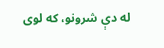له دې شرونو، که لوی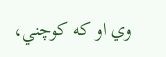وي او که کوچني،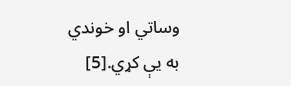وساتي او خوندي به یې کړي.[5]